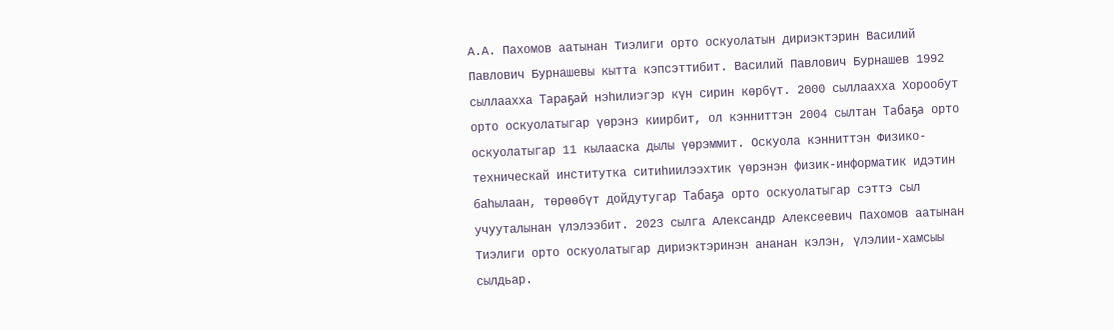А.А. Пахомов аатынан Тиэлиги орто оскуолатын дириэктэрин Василий Павлович Бурнашевы кытта кэпсэттибит. Василий Павлович Бурнашев 1992 сыллаахха Тараҕай нэһилиэгэр күн сирин көрбүт. 2000 сыллаахха Хорообут орто оскуолатыгар үөрэнэ киирбит, ол кэнниттэн 2004 сылтан Табаҕа орто оскуолатыгар 11 кылааска дылы үөрэммит. Оскуола кэнниттэн Физико-техническай институтка ситиһиилээхтик үөрэнэн физик-информатик идэтин баһылаан, төрөөбүт дойдутугар Табаҕа орто оскуолатыгар сэттэ сыл учууталынан үлэлээбит. 2023 сылга Александр Алексеевич Пахомов аатынан Тиэлиги орто оскуолатыгар дириэктэринэн ананан кэлэн, үлэлии-хамсыы сылдьар.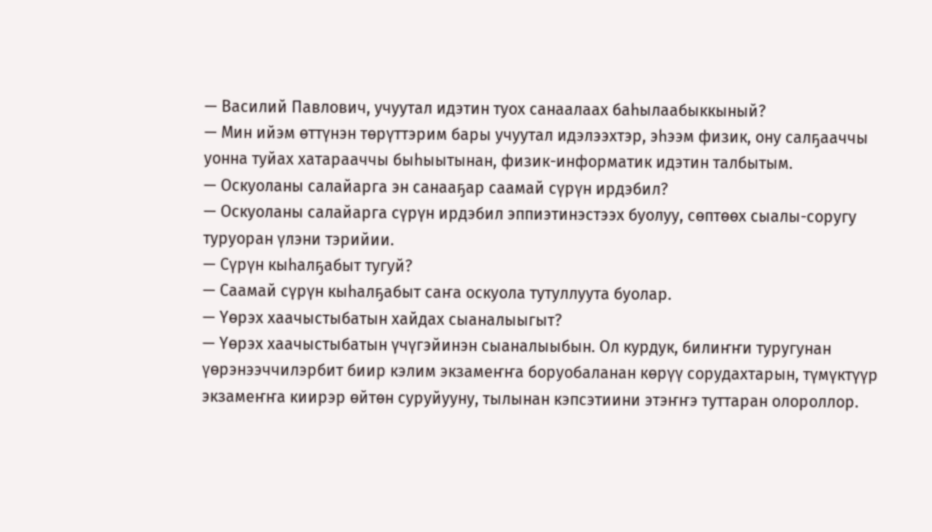— Василий Павлович, учуутал идэтин туох санаалаах баһылаабыккыный?
— Мин ийэм өттүнэн төрүттэрим бары учуутал идэлээхтэр, эһээм физик, ону салҕааччы уонна туйах хатарааччы быһыытынан, физик-информатик идэтин талбытым.
— Оскуоланы салайарга эн санааҕар саамай сүрүн ирдэбил?
— Оскуоланы салайарга сүрүн ирдэбил эппиэтинэстээх буолуу, сөптөөх сыалы-соругу туруоран үлэни тэрийии.
— Сүрүн кыһалҕабыт тугуй?
— Саамай сүрүн кыһалҕабыт саҥа оскуола тутуллуута буолар.
— Үөрэх хаачыстыбатын хайдах сыаналыыгыт?
— Үөрэх хаачыстыбатын үчүгэйинэн сыаналыыбын. Ол курдук, билиҥҥи туругунан үөрэнээччилэрбит биир кэлим экзамеҥҥа боруобаланан көрүү сорудахтарын, түмүктүүр экзамеҥҥа киирэр өйтөн суруйууну, тылынан кэпсэтиини этэҥҥэ туттаран олороллор.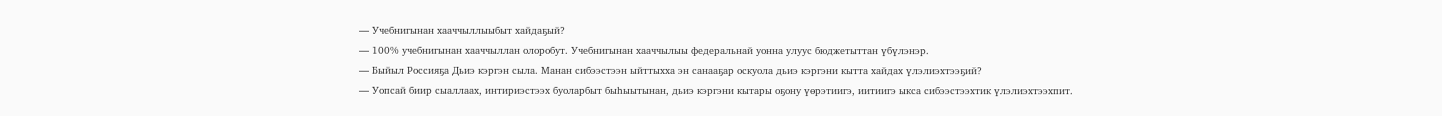— Учебнигынан хааччыллыыбыт хайдаҕый?
— 100% учебнигынан хааччыллан олоробут. Учебнигынан хааччылыы федеральнай уонна улуус бюджетыттан үбүлэнэр.
— Быйыл Россияҕа Дьиэ кэргэн сыла. Манан сибээстээн ыйттыхха эн санааҕар оскуола дьиэ кэргэни кытта хайдах үлэлиэхтээҕий?
— Уопсай биир сыаллаах, интириэстээх буоларбыт быһыытынан, дьиэ кэргэни кытары оҕону үөрэтиигэ, иитиигэ ыкса сибээстээхтик үлэлиэхтээхпит.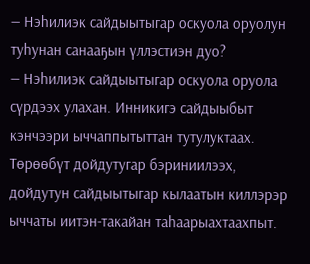— Нэһилиэк сайдыытыгар оскуола оруолун туһунан санааҕын үллэстиэн дуо?
— Нэһилиэк сайдыытыгар оскуола оруола сүрдээх улахан. Инникигэ сайдыыбыт кэнчээри ыччаппытыттан тутулуктаах. Төрөөбүт дойдутугар бэриниилээх, дойдутун сайдыытыгар кылаатын киллэрэр ыччаты иитэн-такайан таһаарыахтаахпыт.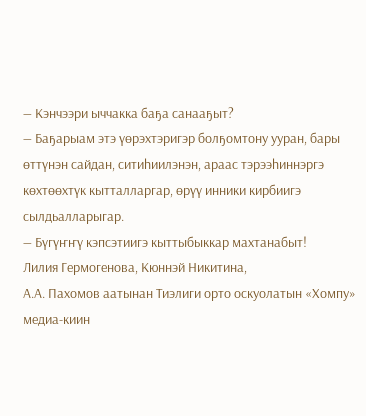— Кэнчээри ыччакка баҕа санааҕыт?
— Баҕарыам этэ үөрэхтэригэр болҕомтону ууран, бары өттүнэн сайдан, ситиһиилэнэн, араас тэрээһиннэргэ көхтөөхтүк кытталларгар, өрүү инники кирбиигэ сылдьалларыгар.
— Бүгүҥҥү кэпсэтиигэ кыттыбыккар махтанабыт!
Лилия Гермогенова, Кюннэй Никитина,
А.А. Пахомов аатынан Тиэлиги орто оскуолатын «Хомпу» медиа-киин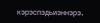кэрэспэдьиэннэрэ.